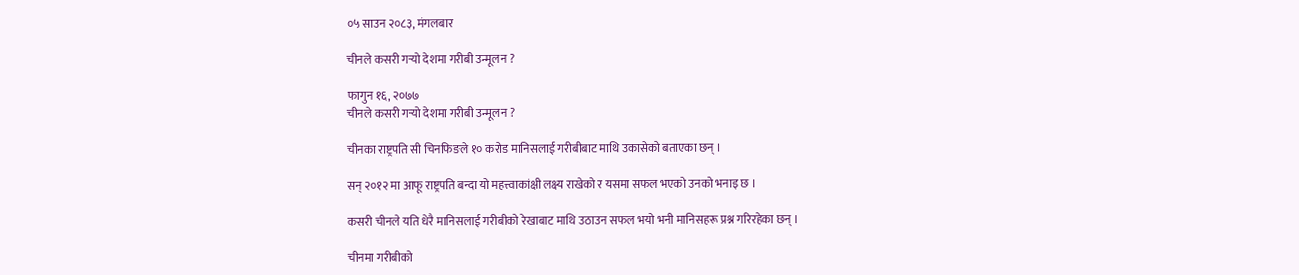०५ साउन २०८३, मंगलबार

चीनले कसरी गर्‍यो देशमा गरीबी उन्मूलन ?

फागुन १६, २०७७
चीनले कसरी गर्‍यो देशमा गरीबी उन्मूलन ?

चीनका राष्ट्रपति सी चिनफिङले १० करोड मानिसलाई गरीबीबाट माथि उकासेको बताएका छन् ।

सन् २०१२ मा आफू राष्ट्रपति बन्दा यो महत्त्वाकांक्षी लक्ष्य राखेको र यसमा सफल भएको उनको भनाइ छ ।

कसरी चीनले यति धेरै मानिसलाई गरीबीको रेखाबाट माथि उठाउन सफल भयो भनी मानिसहरू प्रश्न गरिरहेका छन् ।

चीनमा गरीबीको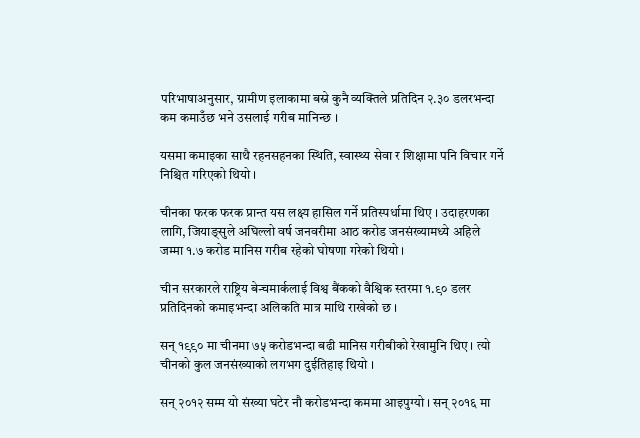परिभाषाअनुसार, ग्रामीण इलाकामा बस्ने कुनै व्यक्तिले प्रतिदिन २.३० डलरभन्दा कम कमाउँछ भने उसलाई गरीब मानिन्छ ।

यसमा कमाइका साथै रहनसहनका स्थिति, स्वास्थ्य सेवा र शिक्षामा पनि विचार गर्ने निश्चित गरिएको थियो ।

चीनका फरक फरक प्रान्त यस लक्ष्य हासिल गर्ने प्रतिस्पर्धामा थिए । उदाहरणका लागि, जियाङ्सुले अघिल्लो वर्ष जनवरीमा आठ करोड जनसंख्यामध्ये अहिले जम्मा १.७ करोड मानिस गरीब रहेको घोषणा गरेको थियो ।

चीन सरकारले राष्ट्रिय बेन्चमार्कलाई विश्व बैंकको वैश्विक स्तरमा १.९० डलर प्रतिदिनको कमाइभन्दा अलिकति मात्र माथि राखेको छ ।

सन् १९९० मा चीनमा ७५ करोडभन्दा बढी मानिस गरीबीको रेखामुनि थिए । त्यो चीनको कुल जनसंख्याको लगभग दुईतिहाइ थियो ।

सन् २०१२ सम्म यो संख्या घटेर नौ करोडभन्दा कममा आइपुग्यो । सन् २०१६ मा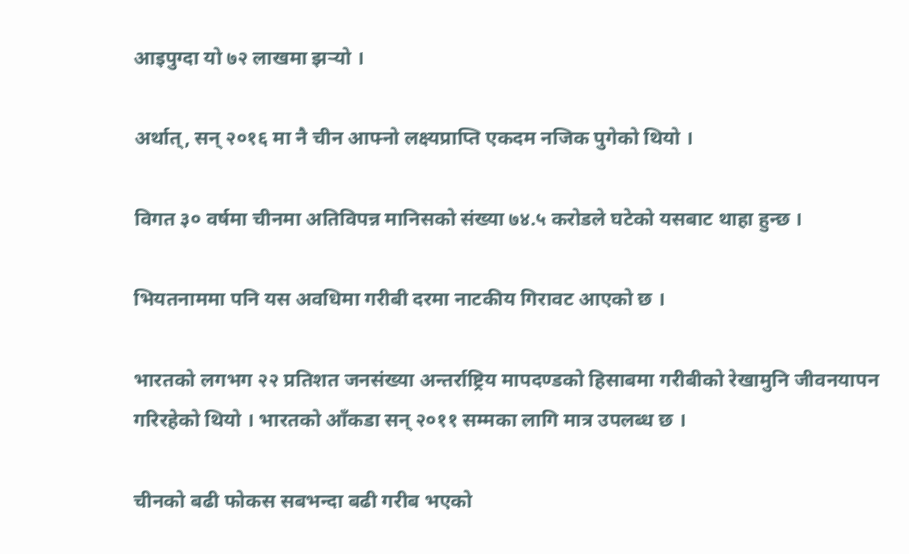आइपुग्दा यो ७२ लाखमा झर्‍यो ।

अर्थात्, सन् २०१६ मा नै चीन आफ्नो लक्ष्यप्राप्ति एकदम नजिक पुगेको थियो ।

विगत ३० वर्षमा चीनमा अतिविपन्न मानिसको संख्या ७४.५ करोडले घटेको यसबाट थाहा हुन्छ ।

भियतनाममा पनि यस अवधिमा गरीबी दरमा नाटकीय गिरावट आएको छ ।

भारतको लगभग २२ प्रतिशत जनसंख्या अन्तर्राष्ट्रिय मापदण्डको हिसाबमा गरीबीको रेखामुनि जीवनयापन गरिरहेको थियो । भारतको आँकडा सन् २०११ सम्मका लागि मात्र उपलब्ध छ ।

चीनको बढी फोकस सबभन्दा बढी गरीब भएको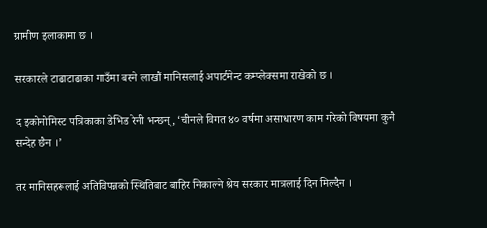ग्रामीण इलाकामा छ ।

सरकारले टाढाटाढाका गाउँमा बस्ने लाखौं मानिसलाई अपार्टमेन्ट कम्प्लेक्समा राखेको छ ।

द इकोनोमिस्ट पत्रिकाका डेभिड रेनी भन्छन्, ‘चीनले विगत ४० वर्षमा असाधारण काम गरेको विषयमा कुनै सन्देह छैन ।’

तर मानिसहरूलाई अतिविपन्नको स्थितिबाट बाहिर निकाल्ने श्रेय सरकार मात्रलाई दिन मिल्दैन ।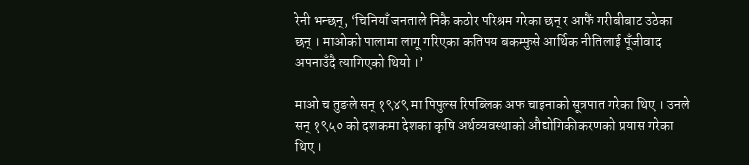रेनी भन्छन्, ‘चिनियाँ जनताले निकै कठोर परिश्रम गरेका छन् र आफैं गरीबीबाट उठेका छन् । माओको पालामा लागू गरिएका कतिपय बकम्फुसे आर्थिक नीतिलाई पूँजीवाद अपनाउँदै त्यागिएको थियो ।’

माओ च तुङले सन् १९४९ मा पिपुल्स रिपब्लिक अफ चाइनाको सूत्रपात गरेका थिए । उनले सन् १९५० को दशकमा देशका कृषि अर्थव्यवस्थाको औद्योगिकीकरणको प्रयास गरेका थिए ।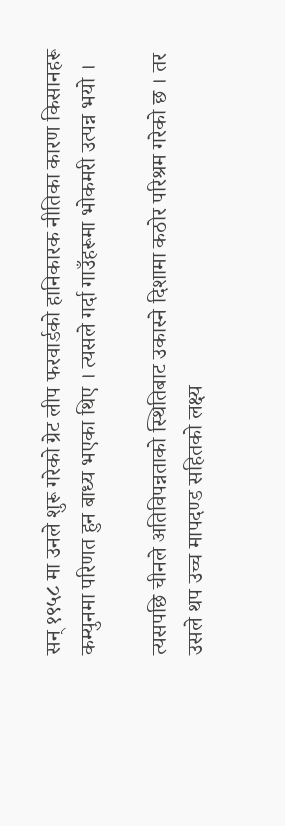सन् १९५८ मा उनले शुरू गरेको ग्रेट लीप फरवार्डको हानिकारक नीतिका कारण किसानहरू कम्युनमा परिणत हुन बाध्य भएका थिए । त्यसले गर्दा गाउँहरूमा भोकमरी उत्पन्न भयो ।

त्यसपछि चीनले अतिविपन्नताको स्थितिबाट उकास्ने दिशामा कठोर परिश्रम गरेको छ । तर उसले थप उच्च मापदण्ड सहितको लक्ष्य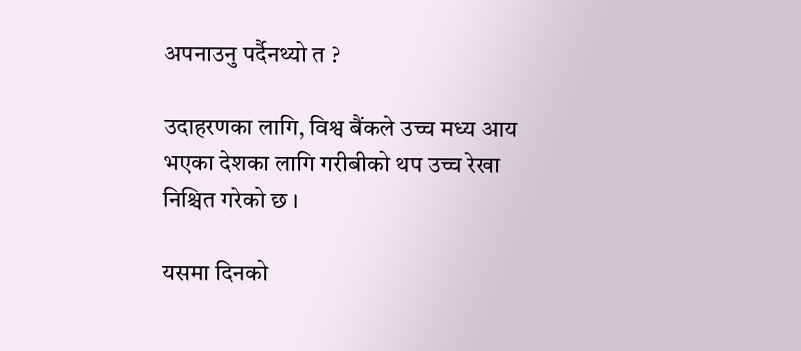अपनाउनु पर्दैनथ्यो त ?

उदाहरणका लागि, विश्व बैंकले उच्च मध्य आय भएका देशका लागि गरीबीको थप उच्च रेखा निश्चित गरेको छ ।

यसमा दिनको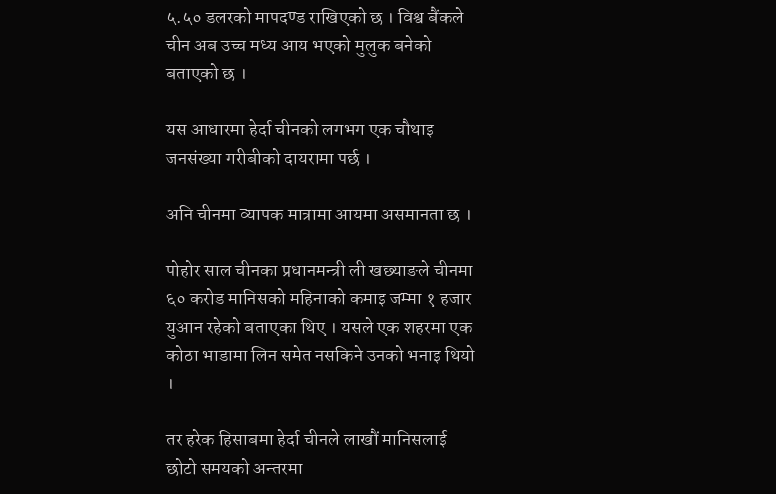५.५० डलरको मापदण्ड राखिएको छ । विश्व बैंकले चीन अब उच्च मध्य आय भएको मुलुक बनेको बताएको छ ।

यस आधारमा हेर्दा चीनको लगभग एक चौथाइ जनसंख्या गरीबीको दायरामा पर्छ ।

अनि चीनमा व्यापक मात्रामा आयमा असमानता छ ।

पोहोर साल चीनका प्रधानमन्त्री ली खछ्याङले चीनमा ६० करोड मानिसको महिनाको कमाइ जम्मा १ हजार युआन रहेको बताएका थिए । यसले एक शहरमा एक कोठा भाडामा लिन समेत नसकिने उनको भनाइ थियो ।

तर हरेक हिसाबमा हेर्दा चीनले लाखौं मानिसलाई छोटो समयको अन्तरमा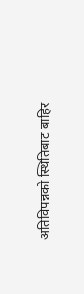अतिविपन्नको स्थितिबाट बाहिर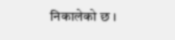निकालेको छ ।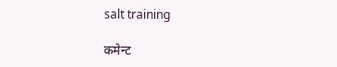salt training

कमेन्ट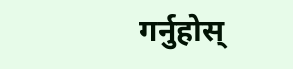गर्नुहोस्